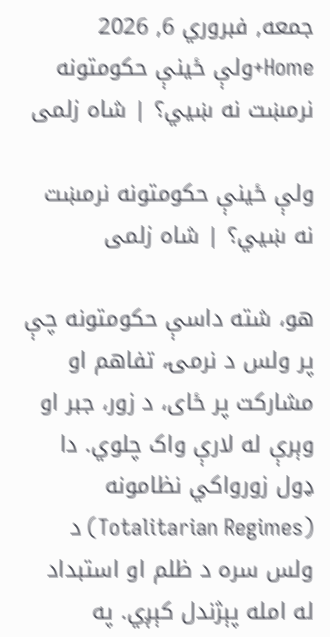جمعه, فبروري 6, 2026
Home+ولې ځینې حکومتونه نرمښت نه ښيي؟ | شاه زلمی

ولې ځینې حکومتونه نرمښت نه ښيي؟ | شاه زلمی

هو، شته داسې حکومتونه چې پر ولس د نرمۍ، تفاهم او مشارکت پر ځای، د زور، جبر او وېرې له لارې واک چلوي. دا ډول زورواکي نظامونه (Totalitarian Regimes) د ولس سره د ظلم او استبداد  له امله پېژندل کېږي. په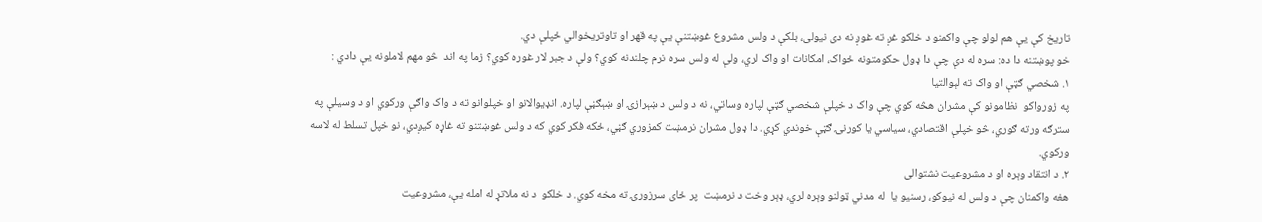تاریخ کې یې هم لولو چې واکمنو د خلکو غږ ته غوږ نه دی نیولی، بلکې د ولس مشروع غوښتنې یې په قهر او تاوتریخوالي ځپلې دي.
خو پوښتنه دا ده: سره له دې چې دا ډول حکومتونه ځواک، امکانات او واک لري، ولې له ولس سره نرم چلندنه کوي؟ ولې د جبر لار غوره کوي؟ زما په اند  څو مهم لاملونه یې دادي :
۱. شخصي ګټې او واک ته لېوالتیا
په زورواکو  نظامونو کې مشران هڅه کوي چې واک د خپلې شخصي ګټې لپاره وساتي، نه د ولس د ښېرازۍ او ښېګڼې لپاره. انډیوالانو او خپلوانو ته د واک واګې ورکوي او د وسيلې په سترګه ورته ګوري، څو خپلې اقتصادي، سیاسي یا کورنۍ ګټې خوندي کړي. دا ډول مشران نرمښت کمزوري ګڼي، ځکه فکر کوي که د ولس غوښتنو ته غاړه کیږدي، نو خپل تسلط له لاسه ورکوي.
۲. د انتقاد وېره او د مشروعیت نشتوالی
هغه واکمنان چې د ولس له نیوکو، رسنیو یا  له مدني ټولنو وېره لري، ډېر وخت د نرمښت  پر ځای سرزورۍ ته مخه کوي. د خلکو  د نه ملاتړ له امله یې، مشروعیت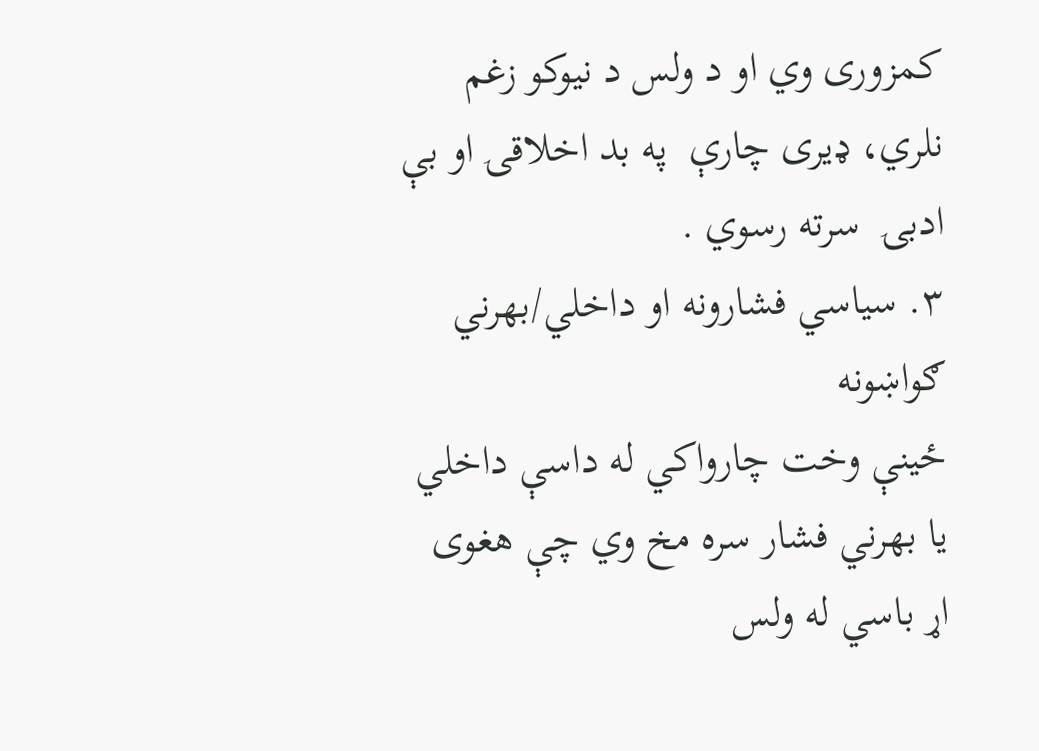کمزوری وي او د ولس د نیوکو زغم نلري، ډیری چارې  په بد اخلاقۍ او بې ادبۍ  سرته رسوي .
۳. سیاسي فشارونه او داخلي/بهرني ګواښونه
ځینې وخت چارواکي له داسې داخلي یا بهرني فشار سره مخ وي چې هغوی اړ باسي له ولس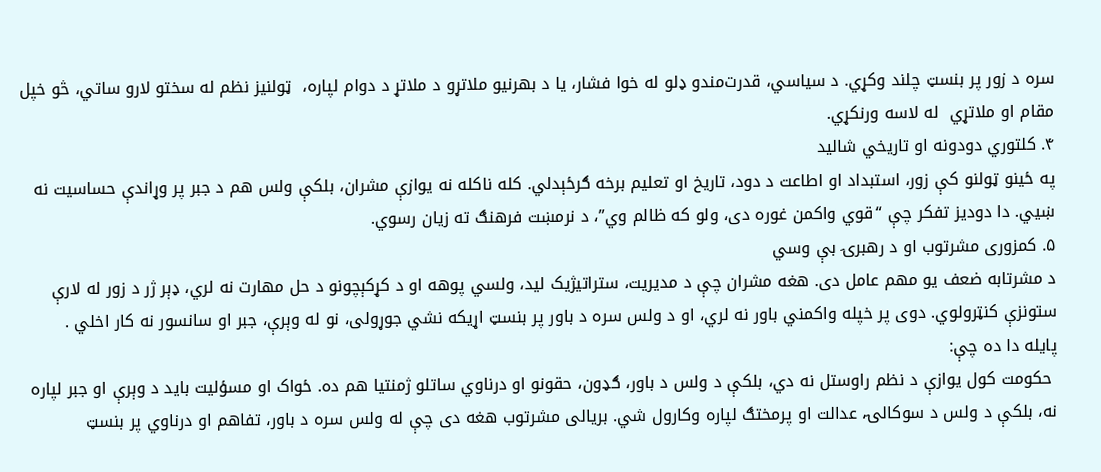سره د زور پر بنسټ چلند وکړي. د سیاسي، قدرت‌مندو ډلو له خوا فشار، یا د بهرنیو ملاتړو د ملاتړ د دوام لپاره،  ټولنیز نظم له سختو لارو ساتي، څو خپل مقام او ملاتړي  له لاسه ورنکړي.
۴. کلتوري دودونه او تاریخي شالید
په ځینو ټولنو کې زور، استبداد او اطاعت د دود، تاریخ او تعلیم برخه ګرځېدلي. کله ناکله نه یوازې مشران، بلکې ولس هم د جبر پر وړاندې حساسیت نه ښيي. دا دودیز تفکر چې “قوي واکمن غوره دی، ولو که ظالم وي”، د نرمښت فرهنګ ته زیان رسوي.
۵. کمزوری مشرتوب او د رهبرۍ بې وسي
د مشرتابه ضعف یو مهم عامل دی. هغه مشران چې د مدیریت، ستراتیژیک لید، ولسي پوهه او د کړکېچونو د حل مهارت نه لري، ډېر ژر د زور له لارې ستونزې کنټرولوي. دوی پر خپله واکمني باور نه لري، او د ولس سره د باور پر بنسټ اړیکه نشي جوړولی، نو له وېرې، جبر او سانسور نه کار اخلي .
پایله دا ده چې:
 حکومت کول یوازې د نظم راوستل نه دي، بلکې د ولس د باور، ګډون، حقونو او درناوي ساتلو ژمنتیا هم ده. ځواک او مسؤلیت باید د وېرې او جبر لپاره نه، بلکې د ولس د سوکالۍ، عدالت او پرمختګ لپاره وکارول شي. بریالی مشرتوب هغه دی چې له ولس سره د باور، تفاهم او درناوي پر بنسټ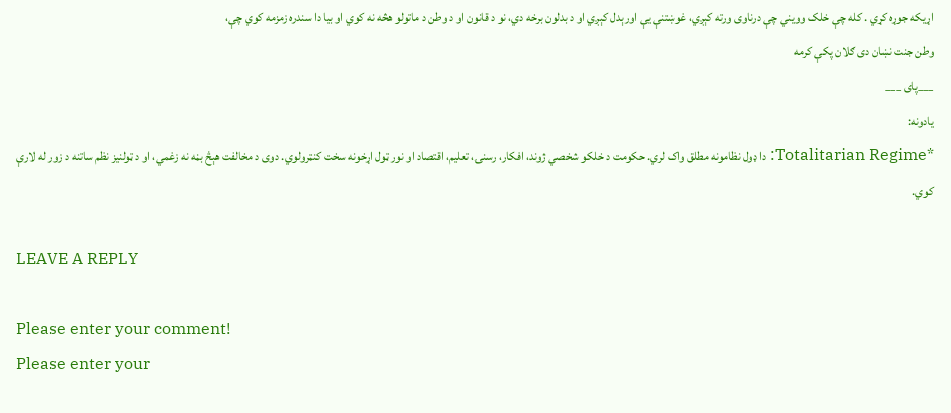اړیکه جوړه کړي . کله چې خلک وويني چې درناوی ورته کېږي، غوښتنې یې اورېدل کېږي او د بدلون برخه دي، نو د قانون او د وطن د ماتولو هڅه نه کوي او بیا دا سندره زمزمه کوي چې،
وطن جنت نښان دی ګلان پکې کرمه
___پای ___
یادونه:
*Totalitarian Regime: دا ډول نظامونه مطلق واک لري. حکومت د خلکو شخصي ژوند، افکار، رسنۍ، تعلیم، اقتصاد او نور ټول اړخونه سخت کنټرولوي. دوی د مخالفت هېڅ بڼه نه زغمي، او د ټولنیز نظم ساتنه د زور له لارې کوي.

LEAVE A REPLY

Please enter your comment!
Please enter your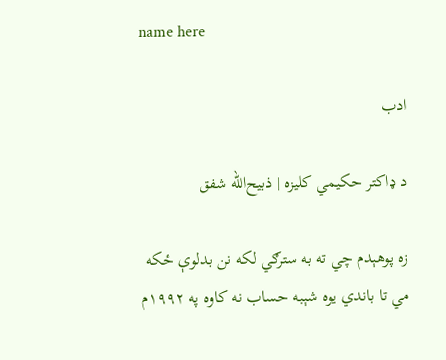name here

ادب

د ډاکتر حکیمي کلیزه | ذبیح‌الله شفق

زه پوهېدم چي ته به سترګي لکه نن بدلوې ځکه مي تا باندي یوه شېبه حساب نه کاوه په ۱۹۹۲م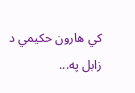کي هارون حکیمي د زابل په...